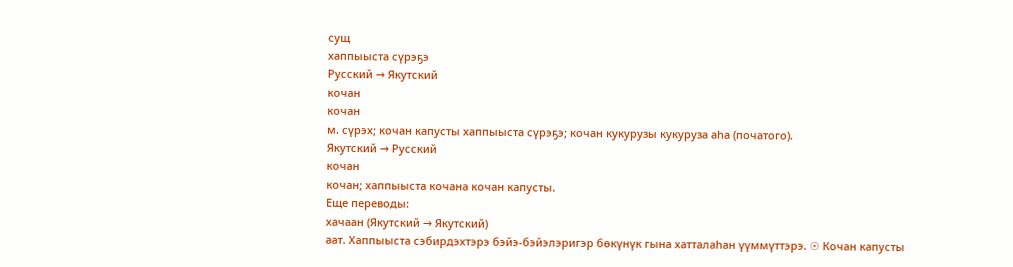сущ
хаппыыста сүрэҕэ
Русский → Якутский
кочан
кочан
м. сүрэх; кочан капусты хаппыыста сүрэҕэ; кочан кукурузы кукуруза аһа (початого).
Якутский → Русский
кочан
кочан; хаппыыста кочана кочан капусты.
Еще переводы:
хачаан (Якутский → Якутский)
аат. Хаппыыста сэбирдэхтэрэ бэйэ-бэйэлэригэр бөкүнүк гына хатталаһан үүммүттэрэ. ☉ Кочан капусты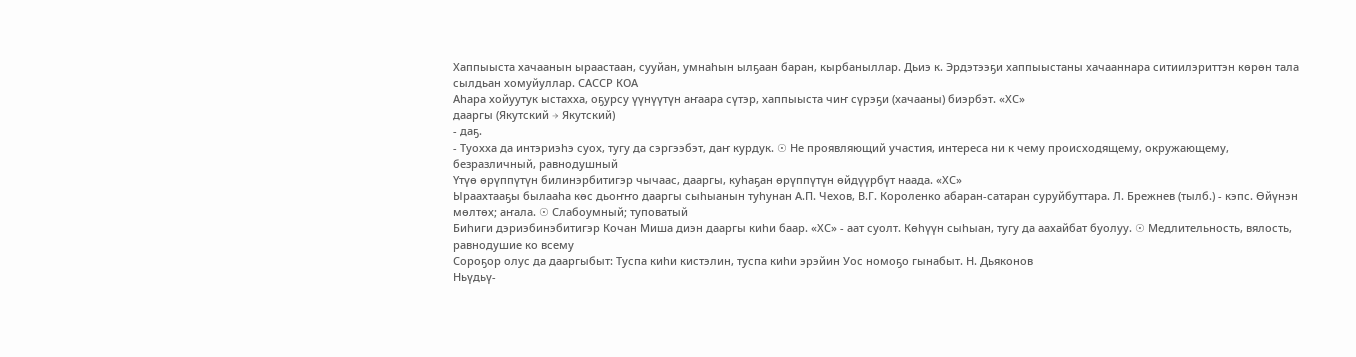Хаппыыста хачаанын ыраастаан, сууйан, умнаһын ылҕаан баран, кырбаныллар. Дьиэ к. Эрдэтээҕи хаппыыстаны хачааннара ситиилэриттэн көрөн тала сылдьан хомуйуллар. САССР КОА
Аһара хойуутук ыстахха, оҕурсу үүнүүтүн аҥаара сүтэр, хаппыыста чиҥ сүрэҕи (хачааны) биэрбэт. «ХС»
дааргы (Якутский → Якутский)
- даҕ.
- Туохха да интэриэһэ суох, тугу да сэргээбэт, даҥ курдук. ☉ Не проявляющий участия, интереса ни к чему происходящему, окружающему, безразличный, равнодушный
Үтүө өрүппүтүн билинэрбитигэр чычаас, дааргы, куһаҕан өрүппүтүн өйдүүрбүт наада. «ХС»
Ыраахтааҕы былааһа көс дьоҥҥо дааргы сыһыанын туһунан А.П. Чехов, В.Г. Короленко абаран-сатаран суруйбуттара. Л. Брежнев (тылб.) - кэпс. Өйүнэн мөлтөх; аҥала. ☉ Слабоумный; туповатый
Биһиги дэриэбинэбитигэр Кочан Миша диэн дааргы киһи баар. «ХС» - аат суолт. Көһүүн сыһыан, тугу да аахайбат буолуу. ☉ Медлительность, вялость, равнодушие ко всему
Сороҕор олус да дааргыбыт: Туспа киһи кистэлин, туспа киһи эрэйин Уос номоҕо гынабыт. Н. Дьяконов
Ньүдьү-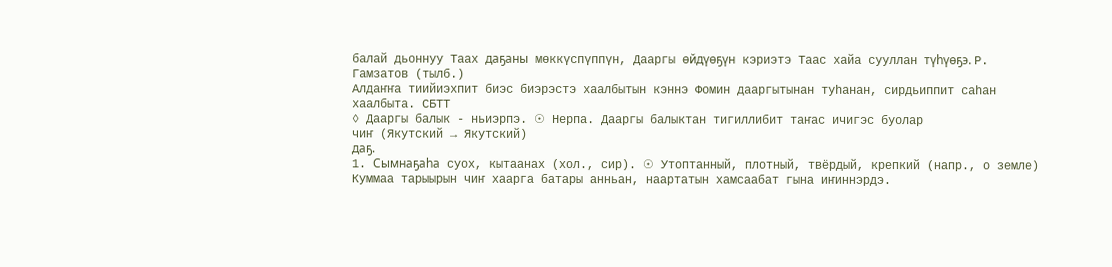балай дьоннуу Таах даҕаны мөккүспүппүн, Дааргы өйдүөҕүн кэриэтэ Таас хайа сууллан түһүөҕэ. Р. Гамзатов (тылб.)
Алдаҥҥа тиийиэхпит биэс биэрэстэ хаалбытын кэннэ Фомин дааргытынан туһанан, сирдьиппит саһан хаалбыта. СБТТ
◊ Дааргы балык - ньиэрпэ. ☉ Нерпа. Дааргы балыктан тигиллибит таҥас ичигэс буолар
чиҥ (Якутский → Якутский)
даҕ.
1. Сымнаҕаһа суох, кытаанах (хол., сир). ☉ Утоптанный, плотный, твёрдый, крепкий (напр., о земле)
Куммаа тарыырын чиҥ хаарга батары анньан, наартатын хамсаабат гына иҥиннэрдэ.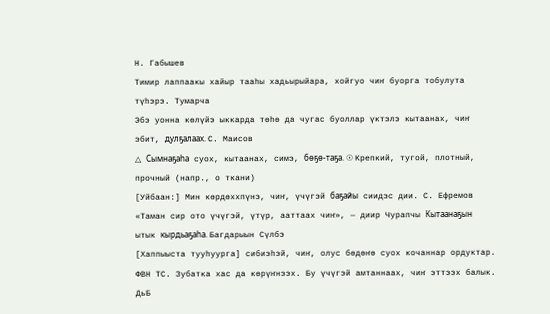Н. Габышев
Тимир лаппаакы хайыр тааһы хадьырыйара, хойгуо чиҥ буорга тобулута түһэрэ. Тумарча
Эбэ уонна көлүйэ ыккарда төһө да чугас буоллар үктэлэ кытаанах, чиҥ эбит, дулҕалаах. С. Маисов
△ Сымнаҕаһа суох, кытаанах, симэ, бөҕө-таҕа. ☉ Крепкий, тугой, плотный, прочный (напр., о ткани)
[Уйбаан:] Мин көрдөххпүнэ, чиҥ, үчүгэй баҕайы сиидэс дии. С. Ефремов
«Таман сир ото үчүгэй, үтүр, ааттаах чиҥ», — диир Чурапчы Кытаанаҕын ытык кырдьаҕаһа. Багдарыын Сүлбэ
[Хаппыыста тууһуурга] сибиэһэй, чиҥ, олус бөдөҥө суох кочаннар ордуктар. ФВН ТС. Зубатка хас да көрүҥнээх. Бу үчүгэй амтаннаах, чиҥ эттээх балык. ДьБ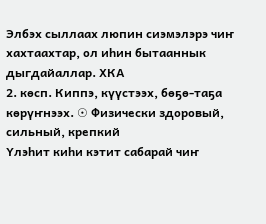Элбэх сыллаах люпин сиэмэлэрэ чиҥ хахтаахтар, ол иһин бытааннык дыгдайаллар. ХКА
2. көсп. Киппэ, күүстээх, бөҕө-таҕа көрүҥнээх. ☉ Физически здоровый, сильный, крепкий
Үлэһит киһи кэтит сабарай чиҥ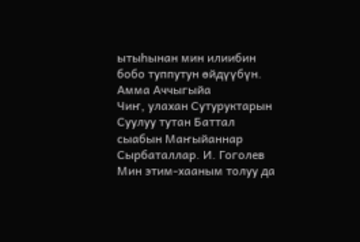ытыһынан мин илиибин бобо туппутун өйдүүбүн. Амма Аччыгыйа
Чиҥ, улахан Сутуруктарын Суулуу тутан Баттал сыабын Маҥыйаннар Сырбаталлар. И. Гоголев
Мин этим-хааным толуу да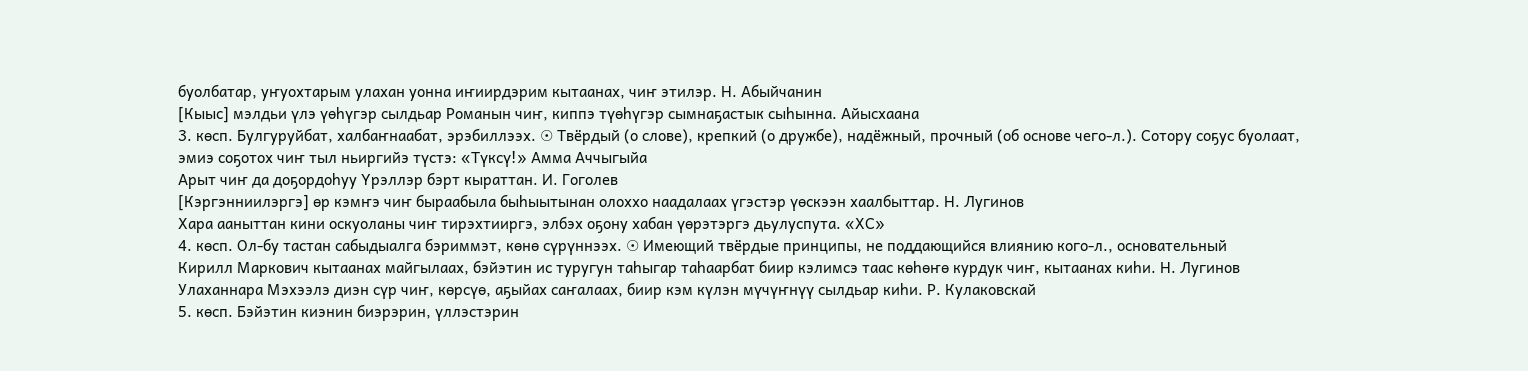буолбатар, уҥуохтарым улахан уонна иҥиирдэрим кытаанах, чиҥ этилэр. Н. Абыйчанин
[Кыыс] мэлдьи үлэ үөһүгэр сылдьар Романын чиҥ, киппэ түөһүгэр сымнаҕастык сыһынна. Айысхаана
3. көсп. Булгуруйбат, халбаҥнаабат, эрэбиллээх. ☉ Твёрдый (о слове), крепкий (о дружбе), надёжный, прочный (об основе чего-л.). Сотору соҕус буолаат, эмиэ соҕотох чиҥ тыл ньиргийэ түстэ: «Түксү!» Амма Аччыгыйа
Арыт чиҥ да доҕордоһуу Үрэллэр бэрт кыраттан. И. Гоголев
[Кэргэнниилэргэ] өр кэмҥэ чиҥ быраабыла быһыытынан олоххо наадалаах үгэстэр үөскээн хаалбыттар. Н. Лугинов
Хара ааныттан кини оскуоланы чиҥ тирэхтииргэ, элбэх оҕону хабан үөрэтэргэ дьулуспута. «ХС»
4. көсп. Ол-бу тастан сабыдыалга бэриммэт, көнө сүрүннээх. ☉ Имеющий твёрдые принципы, не поддающийся влиянию кого-л., основательный
Кирилл Маркович кытаанах майгылаах, бэйэтин ис туругун таһыгар таһаарбат биир кэлимсэ таас көһөҥө курдук чиҥ, кытаанах киһи. Н. Лугинов
Улаханнара Мэхээлэ диэн сүр чиҥ, көрсүө, аҕыйах саҥалаах, биир кэм күлэн мүчүҥнүү сылдьар киһи. Р. Кулаковскай
5. көсп. Бэйэтин киэнин биэрэрин, үллэстэрин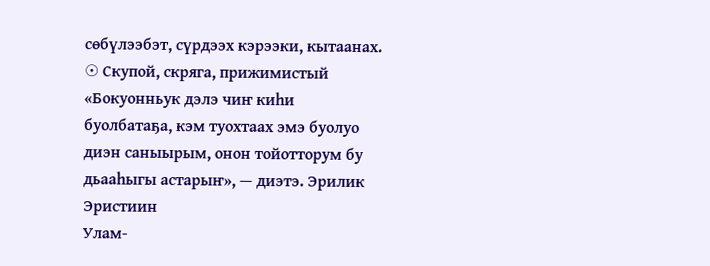сөбүлээбэт, сүрдээх кэрээки, кытаанах. ☉ Скупой, скряга, прижимистый
«Бокуонньук дэлэ чиҥ киһи буолбатаҕа, кэм туохтаах эмэ буолуо диэн саныырым, онон тойотторум бу дьааһыгы астарыҥ», — диэтэ. Эрилик Эристиин
Улам-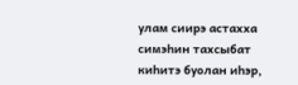улам сиирэ астахха симэһин тахсыбат киһитэ буолан иһэр,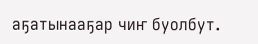аҕатынааҕар чиҥ буолбут.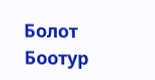Болот Боотур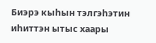Биэрэ кыһын тэлгэһэтин иһиттэн ытыс хаары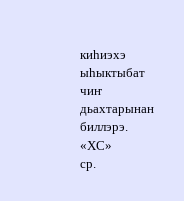киһиэхэ ыһыктыбат чиҥ дьахтарынан биллэрэ. «ХС»
ср.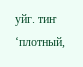уйг. тиҥ ‘плотный,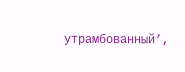утрамбованный’,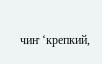чиҥ ‘крепкий,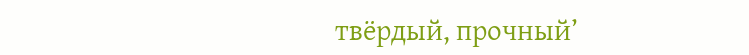твёрдый, прочный’